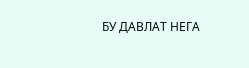БУ ДАВЛАТ НЕГА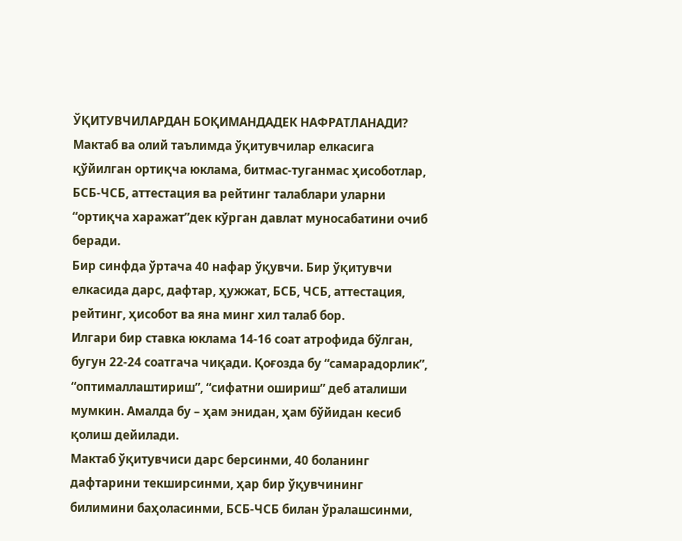ЎҚИТУВЧИЛАРДАН БОҚИМАНДАДЕК НАФРАТЛАНАДИ?
Мактаб ва олий таълимда ўқитувчилар елкасига қўйилган ортиқча юклама, битмас‑туганмас ҳисоботлар, БСБ‑ЧСБ, аттестация ва рейтинг талаблари уларни “ортиқча харажат”дек кўрган давлат муносабатини очиб беради.
Бир синфда ўртача 40 нафар ўқувчи. Бир ўқитувчи елкасида дарс, дафтар, ҳужжат, БСБ, ЧСБ, аттестация, рейтинг, ҳисобот ва яна минг хил талаб бор.
Илгари бир ставка юклама 14-16 соат атрофида бўлган, бугун 22-24 соатгача чиқади. Қоғозда бу “самарадорлик”, “оптималлаштириш”, “сифатни ошириш” деб аталиши мумкин. Амалда бу – ҳам энидан, ҳам бўйидан кесиб қолиш дейилади.
Мактаб ўқитувчиси дарс берсинми, 40 боланинг дафтарини текширсинми, ҳар бир ўқувчининг билимини баҳоласинми, БСБ-ЧСБ билан ўралашсинми,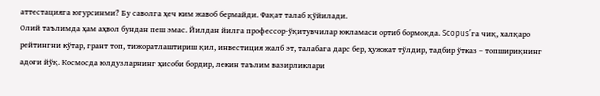аттестацияга югурсинми? Бу саволга ҳеч ким жавоб бермайди. Фақат талаб қўйилади.
Олий таълимда ҳам аҳвол бундан пеш эмас. Йилдан йилга профессор-ўқитувчилар юкламаси ортиб бормоқда. Scopus’га чиқ, халқаро рейтингни кўтар, грант топ, тижоратлаштириш қил, инвестиция жалб эт, талабага дарс бер, ҳужжат тўлдир, тадбир ўтказ – топшириқнинг адоғи йўқ. Космосда юлдузларнинг ҳисоби бордир, лекин таълим вазирликлари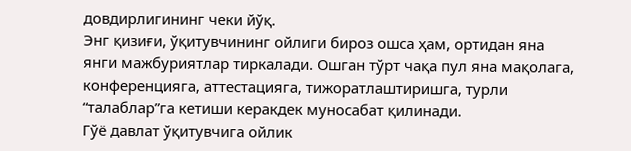довдирлигининг чеки йўқ.
Энг қизиғи, ўқитувчининг ойлиги бироз ошса ҳам, ортидан яна янги мажбуриятлар тиркалади. Ошган тўрт чақа пул яна мақолага, конференцияга, аттестацияга, тижоратлаштиришга, турли “талаблар”га кетиши керакдек муносабат қилинади.
Гўё давлат ўқитувчига ойлик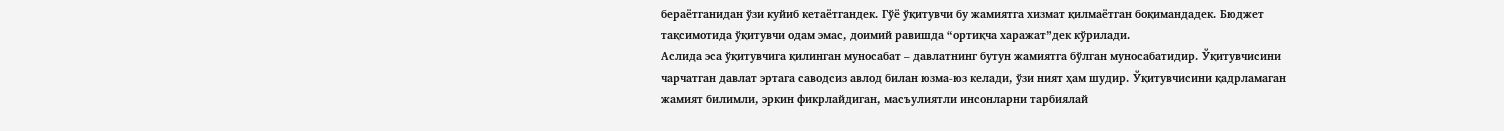бераётганидан ўзи куйиб кетаётгандек. Гўё ўқитувчи бу жамиятга хизмат қилмаётган боқимандадек. Бюджет тақсимотида ўқитувчи одам эмас, доимий равишда “ортиқча харажат”дек кўрилади.
Аслида эса ўқитувчига қилинган муносабат – давлатнинг бутун жамиятга бўлган муносабатидир. Ўқитувчисини чарчатган давлат эртага саводсиз авлод билан юзма-юз келади, ўзи ният ҳам шудир. Ўқитувчисини қадрламаган жамият билимли, эркин фикрлайдиган, масъулиятли инсонларни тарбиялай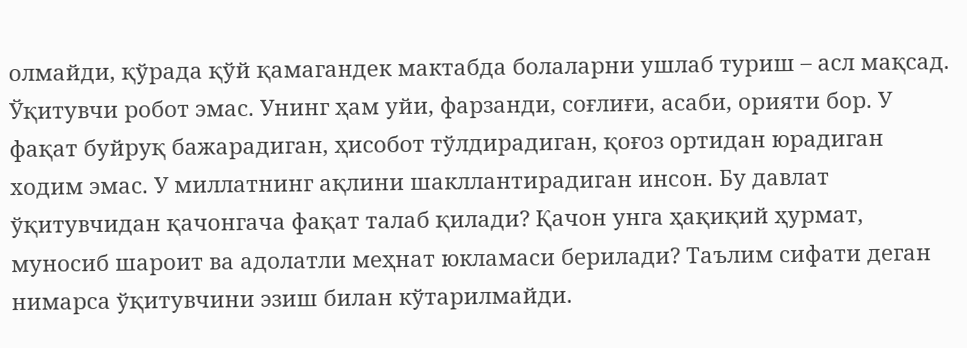олмайди, қўрада қўй қамагандек мактабда болаларни ушлаб туриш – асл мақсад.
Ўқитувчи робот эмас. Унинг ҳам уйи, фарзанди, соғлиғи, асаби, орияти бор. У фақат буйруқ бажарадиган, ҳисобот тўлдирадиган, қоғоз ортидан юрадиган ходим эмас. У миллатнинг ақлини шакллантирадиган инсон. Бу давлат ўқитувчидан қачонгача фақат талаб қилади? Қачон унга ҳақиқий ҳурмат, муносиб шароит ва адолатли меҳнат юкламаси берилади? Таълим сифати деган нимарса ўқитувчини эзиш билан кўтарилмайди.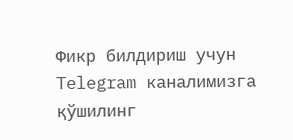Фикр билдириш учун Telegram каналимизга қўшилинг